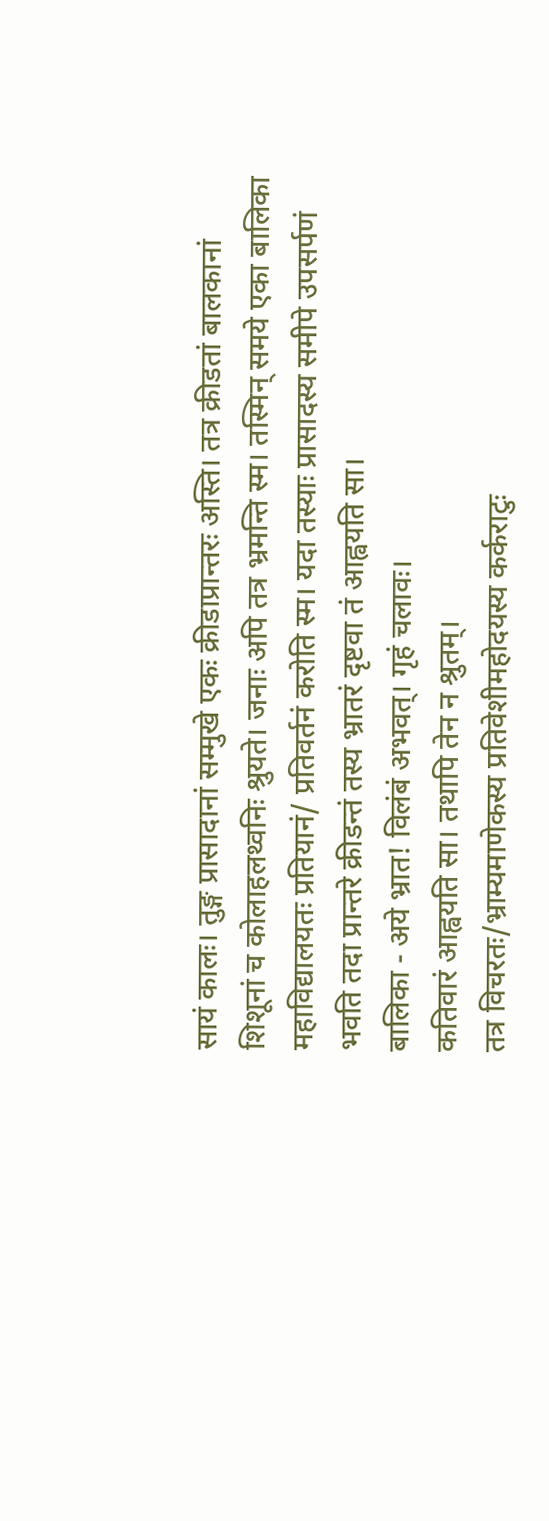सायं कालः। तुङ्ग प्रासादानां सम्मुखे एकः क्रीडाप्रान्तरः अस्ति। तत्र क्रीडतां बालकानां शिशूनां च कोलाहलथ्वनिः श्रुयते। जनाः अपि तत्र भ्रमन्ति स्म। तस्मिन् समये एका बालिका महाविद्यालयतः प्रतियानं/ प्रतिवर्तनं करोति स्म। यदा तस्याः प्रासादस्य समीपे उपसर्पणं भवति तदा प्रान्तरे क्रीडन्तं तस्य भ्रातरं दृष्टवा तं आह्वयति सा।
बालिका - अये भ्रात! विलंबं अभवत्। गृहं चलावः।
कतिवारं आह्वयति सा। तथापि तेन न श्रुतम्।
तत्र विचरतः/भ्राम्यमाणेकस्य प्रतिवेशीमहोदयस्य कर्कराटुः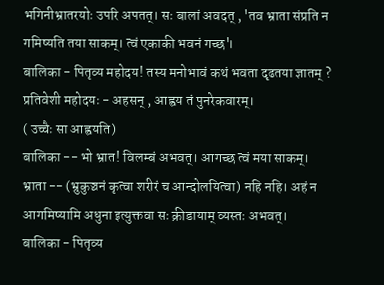भगिनीभ्रातरयोः उपरि अपतत्। सः बालां अवदत् , 'तव भ्राता संप्रति न गमिष्यति तया साकम्। त्वं एकाकी भवनं गच्छ'।
बालिका - पितृव्य महोदय! तस्य मनोभावं कथं भवता दृढतया ज्ञातम् ?
प्रतिवेशी महोदयः - अहसन् , आह्वय तं पुनरेकवारम्।
( उच्चैः सा आह्वयति)
बालिका -- भो भ्रात! विलम्बं अभवत्। आगच्छ त्वं मया साकम्।
भ्राता -- (भ्रुकुञ्चनं कृत्वा शरीरं च आन्दोलयित्वा) नहि नहि। अहं न आगमिष्यामि अधुना इत्युक्तवा सः क्रीडायाम् व्यस्तः अभवत्।
बालिका - पितृव्य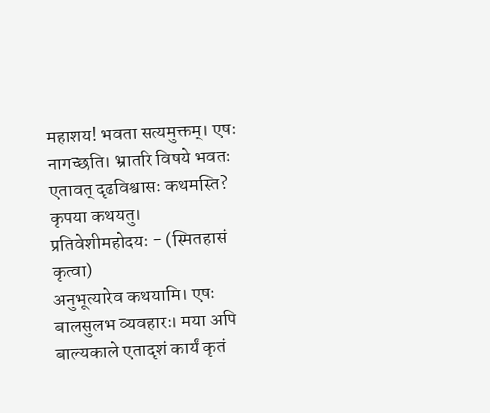महाशय! भवता सत्यमुक्तम्। एषः नागच्छति। भ्रातरि विषये भवतः एतावत् दृढविश्वासः कथमस्ति? कृपया कथयतु।
प्रतिवेशीमहोदयः - (स्मितहासं कृत्वा)
अनुभूत्यारेव कथयामि। एषः बालसुलभ व्यवहारः। मया अपि बाल्यकाले एतादृशं कार्यं कृतं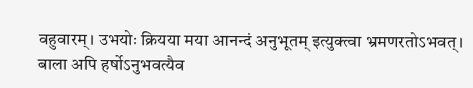वहुवारम्। उभयोः क्रियया मया आनन्दं अनुभूतम् इत्युक्त्वा भ्रमणरतोऽभवत्।
बाला अपि हर्षोऽनुभवत्यैव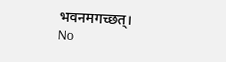भवनमगच्छत्।
No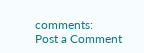comments:
Post a Comment